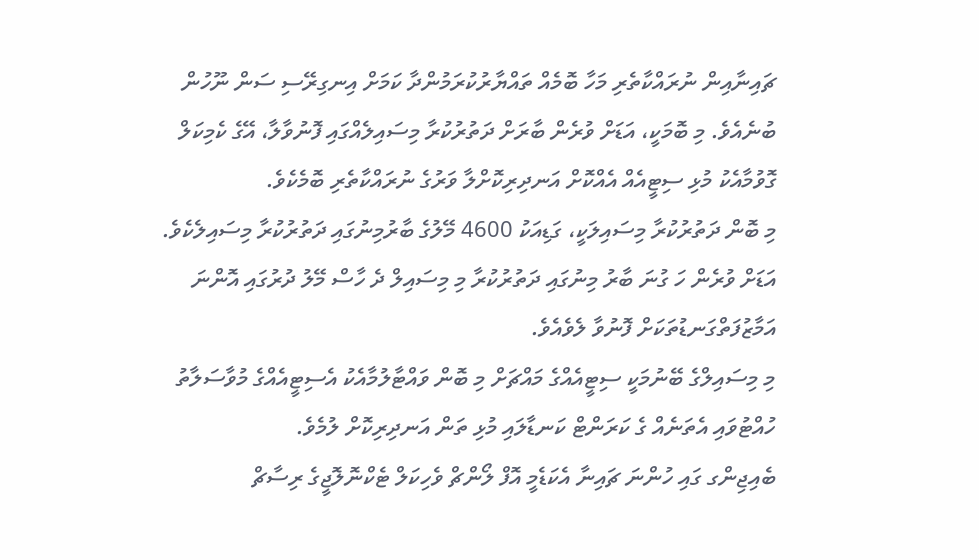ޗައިނާއިން ނުރައްކާތެރި މަހާ ބޮމެއް ތައްޔާރުކުރަމުންދާ ކަމަށް އިނގިރޭސި ސަން ނޫހުން ބުނެއެވެ. މި ބޮމަކީ، އަޑަށް ވުރެން ބާރަށް ދަތުރުކުރާ މިސައިލެއްގައި ފޮނުވާލާ، އޭގެ ކެމިކަލް ގޮވުމާއެކު މުޅި ސިޓީއެއް އެއްކޮށް އަނދިރިކޮށްލާ ވަރުގެ ނުރައްކާތެރި ބޮމެކެވެ.
މި ބޮން ދަތުރުކުރާ މިސައިލަކީ، ގަޑިއަކު 4600 މޭލުގެ ބާރުމިނުގައި ދަތުރުކުރާ މިސައިލެކެވެ. އަޑަށް ވުރެން ހަ ގުނަ ބާރު މިނުގައި ދަތުރުކުރާ މި މިސައިލް ދެ ހާސް މޭލު ދުރުގައި އޮންނަ އަމާޒުފަތްގަނޑުތަކަށް ފޮނުވާ ލެވެއެވެ.
މި މިސައިލްގެ ބޭނުމަކީ ސިޓީއެއްގެ މައްޗަށް މި ބޮން ވައްޓާލުމާއެކު އެސިޓީއެއްގެ މުވާސަލާތު ހުއްޓުވައި އެތަނެއް ގެ ކަރަންޓް ކަނޑާލައި މުޅި ތަން އަނދިރިކޮށް ލުމެވެ.
ބެއިޖިންގ ގައި ހުންނަ ޗައިނާ އެކަޑެމީ އޮފް ލޯންޗް ވެހިކަލް ޓެކްނޮލޮޖީގެ ރިސާޗް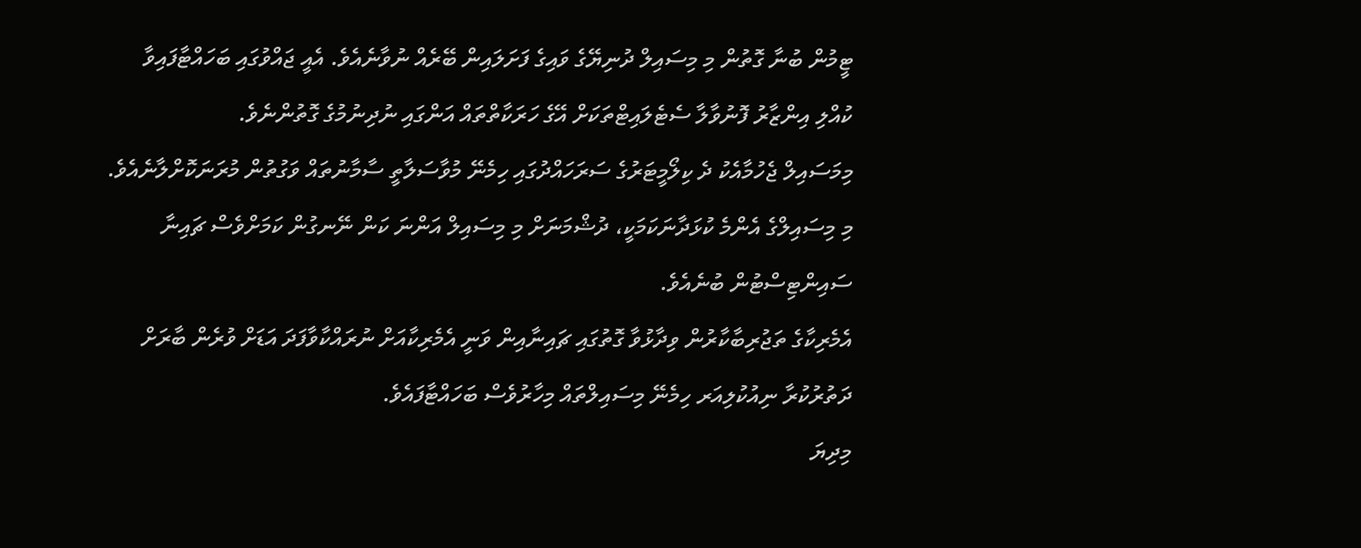ޓީމުން ބުނާ ގޮތުން މި މިސައިލް ދުނިޔޭގެ ވައިގެ ފަށަލައިން ބޭރެއް ނުވާނެއެވެ. އެއީ ޖައްވުގައި ބަހައްޓާފައިވާ ކުއްލި އިންޒާރު ފޮނުވާލާ ސެޓެލައިޓްތަކަށް އޭގެ ހަރަކާތްތައް އަންގައި ނުދިނުމުގެ ގޮތުންނެވެ.
މިމަސައިލް ޖެހުމާއެކު ދެ ކިލޯމީޓަރުގެ ސަރަހައްދުގައި ހިމެނޭ މުވާސަލާތީ ސާމާނުތައް ވަގުތުން މުރަނަކޮށްލާނެއެވެ. މި މިސައިލްގެ އެންމެ ކުޅަދާނަކަމަކީ، ދުޝްމަނަށް މި މިސައިލް އަންނަ ކަން ނޭނގުން ކަމަށްވެސް ޗައިނާ ސައިންޓިސްޓުން ބުނެއެވެ.
އެމެރިކާގެ ތަޖުރިބާކާރުން ވިދާޅުވާ ގޮތުގައި ޗައިނާއިން ވަނީ އެމެރިކާއަށް ނުރައްކާވާފަދަ އަޑަށް ވުރެން ބާރަށް ދަތުރުކުރާ ނިއުކުލިއަރ ހިމެނޭ މިސައިލްތައް މިހާރުވެސް ބަހައްޓާފައެވެ.
މިދިޔަ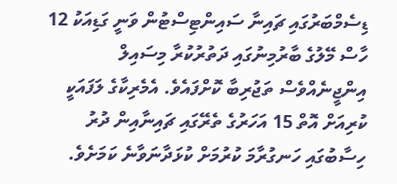ޑިސެމްބަރުގައި ޗައިނާ ސައިންޓިސްޓުން ވަނީ ގަޑިއަކު 12 ހާސް މޭލުގެ ބާރުމިނުގައި ދަތުރުކުރާ މިސައިލް އިންޖީނެއްވެސް ތަޖުރިބާ ކޮށްފައެވެ. އެމެރިކާގެ ލަފައަކީ ކުރިއަށް އޮތް 15 އަހަރުގެ ތެރޭގައި ޗައިނާއިން ދުރު ހިސާބުގައި ހަނގުރާމަ ކުރުމަށް ކުޅަދާނަވާނެ ކަމަށެވެ.